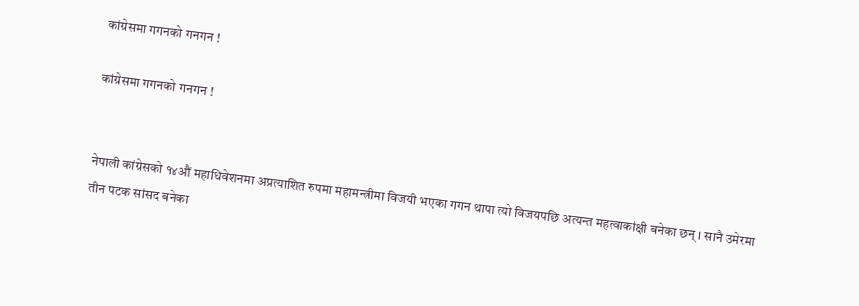कांग्रेसमा गगनको गनगन !

कांग्रेसमा गगनको गनगन !


नेपाली कांग्रेसको १४औं महाधिवेशनमा अप्रत्याशित रुपमा महामन्त्रीमा विजयी भएका गगन थापा त्यो विजयपछि अत्यन्त महत्वाकांक्षी बनेका छन् । सानै उमेरमा तीन पटक सांसद बनेका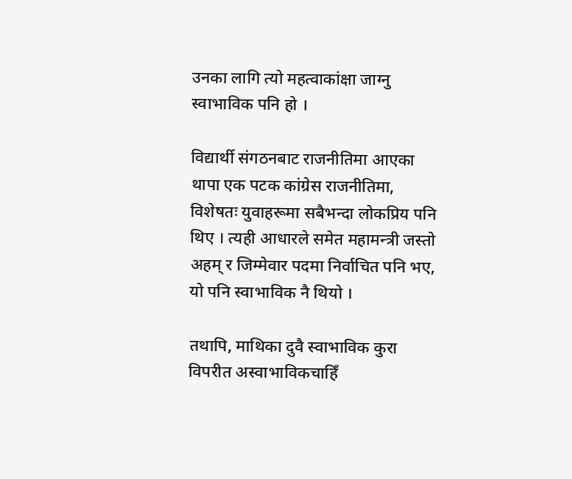उनका लागि त्यो महत्वाकांक्षा जाग्नु स्वाभाविक पनि हो ।

विद्यार्थी संगठनबाट राजनीतिमा आएका थापा एक पटक कांग्रेस राजनीतिमा, विशेषतः युवाहरूमा सबैभन्दा लोकप्रिय पनि थिए । त्यही आधारले समेत महामन्त्री जस्तो अहम् र जिम्मेवार पदमा निर्वाचित पनि भए, यो पनि स्वाभाविक नै थियो ।

तथापि, माथिका दुवै स्वाभाविक कुरा विपरीत अस्वाभाविकचाहिँ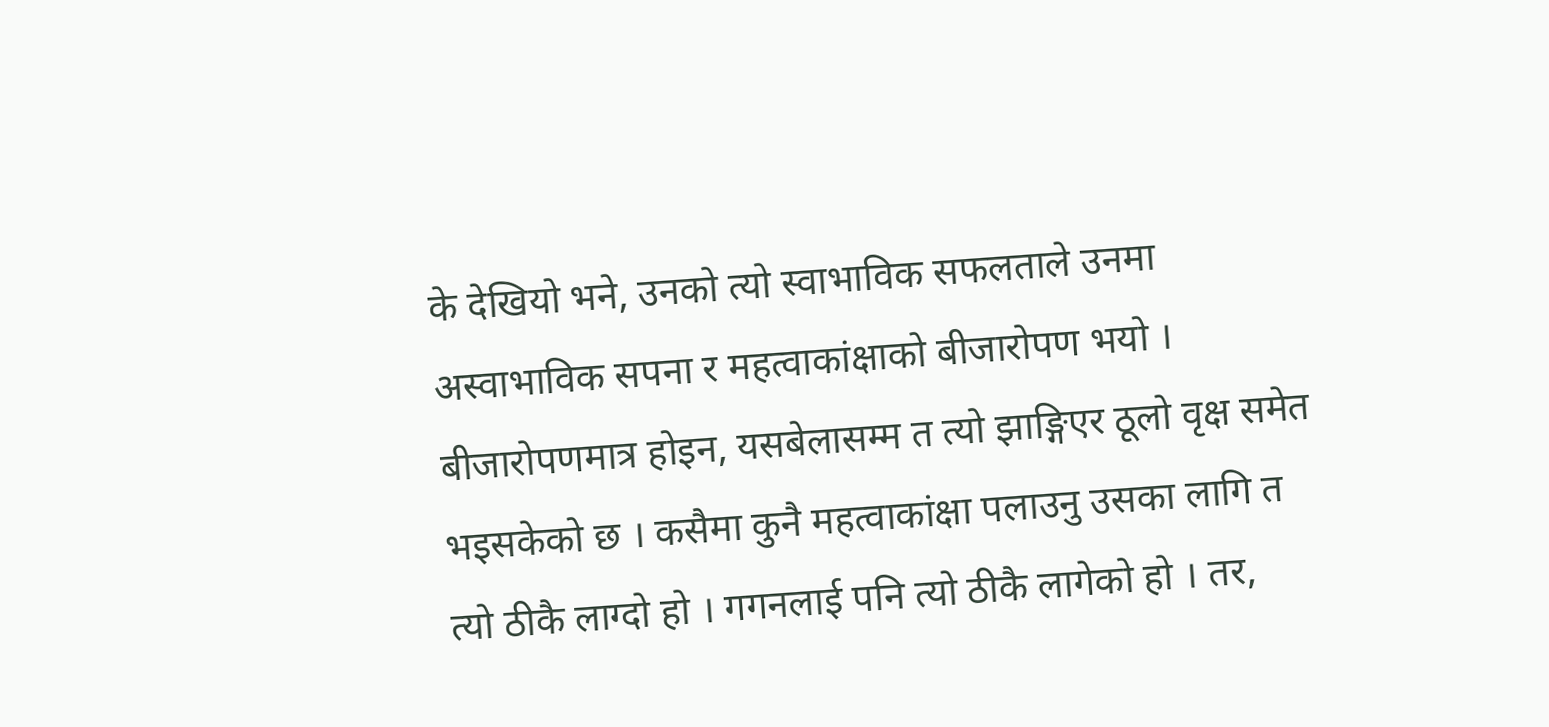के देखियो भने, उनको त्यो स्वाभाविक सफलताले उनमा अस्वाभाविक सपना र महत्वाकांक्षाको बीजारोपण भयो । बीजारोपणमात्र होइन, यसबेलासम्म त त्यो झाङ्गिएर ठूलो वृक्ष समेत भइसकेको छ । कसैमा कुनै महत्वाकांक्षा पलाउनु उसका लागि त त्यो ठीकै लाग्दो हो । गगनलाई पनि त्यो ठीकै लागेको हो । तर,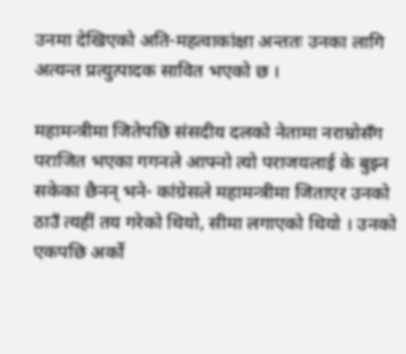उनमा देखिएको अति-महत्वाकांक्षा अन्ततः उनका लागि अत्यन्त प्रत्युत्पादक सावित भएको छ ।

महामन्त्रीमा जितेपछि संसदीय दलको नेतामा नराम्रोसँग पराजित भएका गगनले आफ्नो त्यो पराजयलाई के बुझ्न सकेका छैनन् भने- कांग्रेसले महामन्त्रीमा जिताएर उनको ठाउँ त्यहीं तय गरेको थियो, सीमा लगाएको थियो । उनको एकपछि अर्को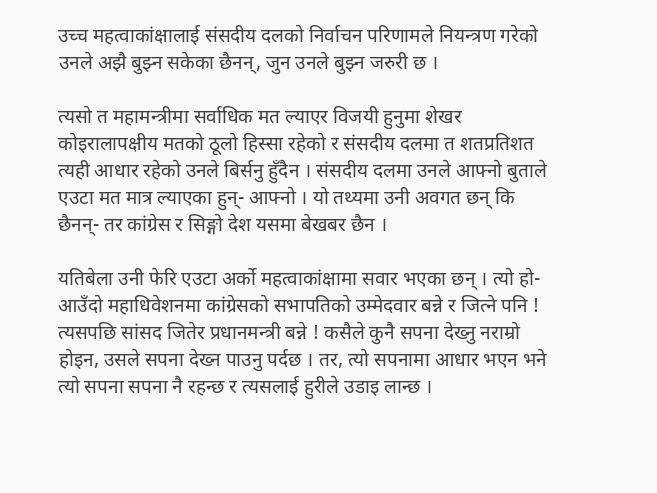उच्च महत्वाकांक्षालाई संसदीय दलको निर्वाचन परिणामले नियन्त्रण गरेको उनले अझै बुझ्न सकेका छैनन्, जुन उनले बुझ्न जरुरी छ ।

त्यसो त महामन्त्रीमा सर्वाधिक मत ल्याएर विजयी हुनुमा शेखर कोइरालापक्षीय मतको ठूलो हिस्सा रहेको र संसदीय दलमा त शतप्रतिशत त्यही आधार रहेको उनले बिर्सनु हुँदैन । संसदीय दलमा उनले आफ्नो बुताले एउटा मत मात्र ल्याएका हुन्- आफ्नो । यो तथ्यमा उनी अवगत छन् कि छैनन्- तर कांग्रेस र सिङ्गो देश यसमा बेखबर छैन ।

यतिबेला उनी फेरि एउटा अर्को महत्वाकांक्षामा सवार भएका छन् । त्यो हो- आउँदो महाधिवेशनमा कांग्रेसको सभापतिको उम्मेदवार बन्ने र जित्ने पनि ! त्यसपछि सांसद जितेर प्रधानमन्त्री बन्ने ! कसैले कुनै सपना देख्नु नराम्रो होइन, उसले सपना देख्न पाउनु पर्दछ । तर, त्यो सपनामा आधार भएन भने त्यो सपना सपना नै रहन्छ र त्यसलाई हुरीले उडाइ लान्छ ।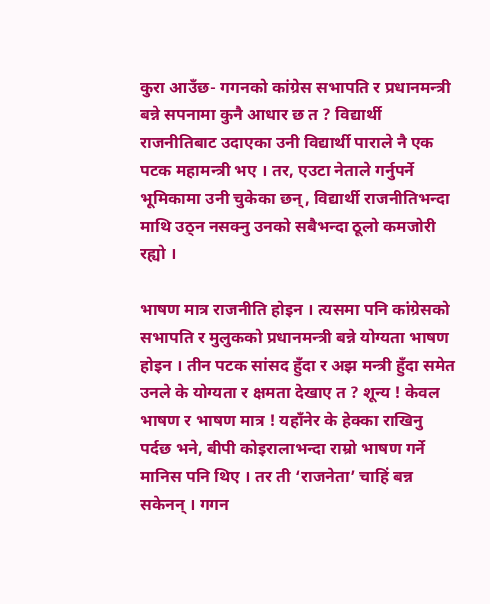कुरा आउँछ- गगनको कांग्रेस सभापति र प्रधानमन्त्री बन्ने सपनामा कुनै आधार छ त ? विद्यार्थी राजनीतिबाट उदाएका उनी विद्यार्थी पाराले नै एक पटक महामन्त्री भए । तर, एउटा नेताले गर्नुपर्ने भूमिकामा उनी चुकेका छन्, विद्यार्थी राजनीतिभन्दा माथि उठ्न नसक्नु उनको सबैभन्दा ठूलो कमजोरी रह्यो ।

भाषण मात्र राजनीति होइन । त्यसमा पनि कांग्रेसको सभापति र मुलुकको प्रधानमन्त्री बन्ने योग्यता भाषण होइन । तीन पटक सांसद हुँदा र अझ मन्त्री हुँदा समेत उनले के योग्यता र क्षमता देखाए त ? शून्य ! केवल भाषण र भाषण मात्र ! यहाँनेर के हेक्का राखिनु पर्दछ भने, बीपी कोइरालाभन्दा राम्रो भाषण गर्ने मानिस पनि थिए । तर ती ‘राजनेता’ चाहिं बन्न सकेनन् । गगन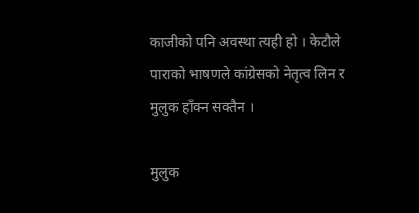काजीको पनि अवस्था त्यही हो । केटौले पाराको भाषणले कांग्रेसको नेतृत्व लिन र मुलुक हाँक्न सक्तैन ।

मुलुक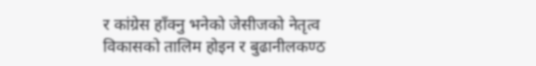र कांग्रेस हाँक्नु भनेको जेसीजको नेतृत्व विकासको तालिम होइन र बुढानीलकण्ठ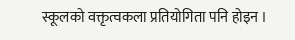स्कूलको वक्तृत्वकला प्रतियोगिता पनि होइन ।